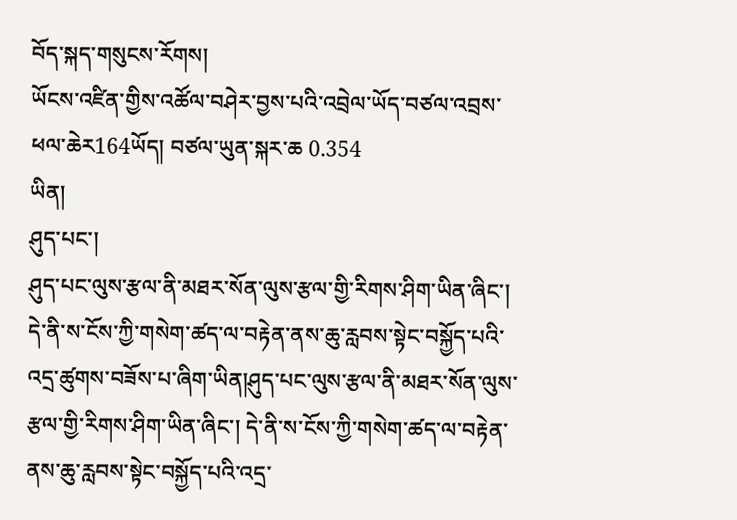བོད་སྐད་གསུངས་རོགས།
ཡོངས་འཛིན་གྱིས་འཚོལ་བཤེར་བྱས་པའི་འབྲེལ་ཡོད་བཙལ་འབྲས་ཕལ་ཆེར164ཡོད། བཙལ་ཡུན་སྐར་ཆ 0.354
ཡིན།
ཤུད་པང་།
ཤུད་པང་ལུས་རྩལ་ནི་མཐར་སོན་ལུས་རྩལ་གྱི་རིགས་ཤིག་ཡིན་ཞིང་། དེ་ནི་ས་ངོས་ཀྱི་གསེག་ཚད་ལ་བརྟེན་ནས་ཆུ་རླབས་སྟེང་བསྐྱོད་པའི་འདྲ་ཚུགས་བཟོས་པ་ཞིག་ཡིན།ཤུད་པང་ལུས་རྩལ་ནི་མཐར་སོན་ལུས་རྩལ་གྱི་རིགས་ཤིག་ཡིན་ཞིང་། དེ་ནི་ས་ངོས་ཀྱི་གསེག་ཚད་ལ་བརྟེན་ནས་ཆུ་རླབས་སྟེང་བསྐྱོད་པའི་འདྲ་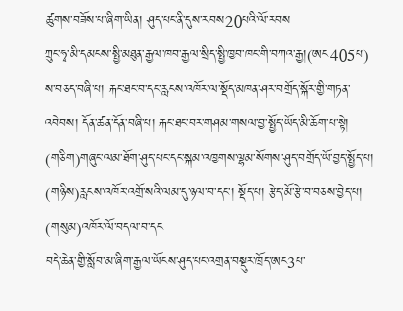ཚུགས་བཟོས་པ་ཞིག་ཡིན། ཤུད་པང་ནི་དུས་རབས20པའི་ལོ་རབས
ཀྲུང་ཧྭ་མི་དམངས་སྤྱི་མཐུན་རྒྱལ་ཁབ་རྒྱལ་སྲིད་སྤྱི་ཁྱབ་ཁང་གི་བཀའ་རྒྱ།(ཨང405པ)
ས་བཅད་བཞི་པ། རྐང་ཐང་བ་དང་རླངས་འཁོར་ལ་སྡོད་མཁན་ཤར་བགྲོད་སྐོར་གྱི་གཏན་འབེབས། དོན་ཚན་དོན་བཞི་པ། རྐང་ཐང་བར་གཤམ་གསལ་བྱ་སྤྱོད་ཡོད་མི་ཆོག་པ་སྟེ། (གཅིག)གཞུང་ལམ་ཐོག་ཤུད་པང་དང་སྐམ་འཁྱགས་ལྷམ་སོགས་ཤུད་བགྲོད་ཡོ་བྱད་སྤྱོད་པ། (གཉིས)རླངས་འཁོར་འགྲོ་སའི་ལམ་དུ་ཉལ་བ་དང་། སྡོད་པ། རྩེད་མོ་རྩེ་བ་བཅས་བྱེད་པ། (གསུམ)འཁོར་ལོ་བདལ་བ་དང
བདེ་ཆེན་གྱི་སློབ་མ་ཞིག་རྒྱལ་ཡོངས་ཤུད་པང་འགྲན་བསྡུར་ཁྲོད་ཨང3པ་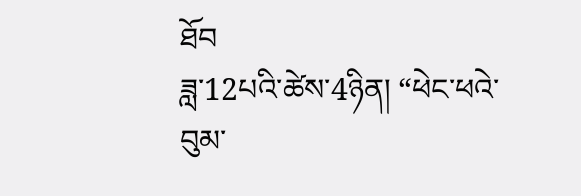ཐོབ
ཟླ་12པའི་ཚེས་4ཉིན། “ཕེང་ཕའེ་བུམ་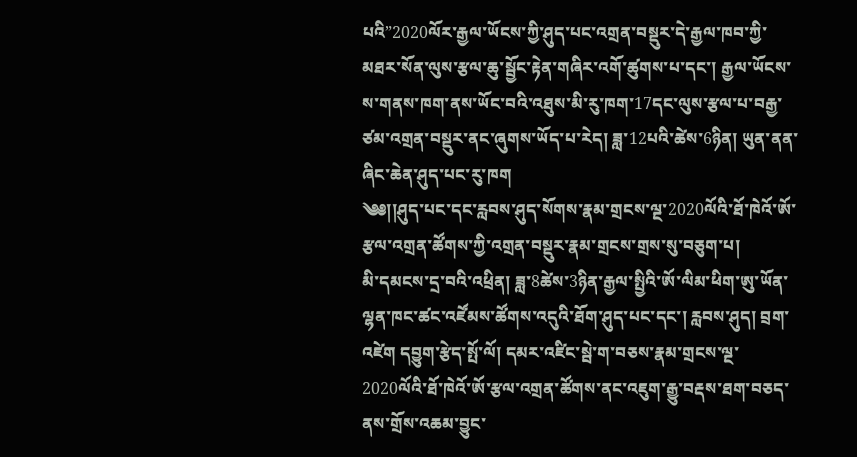པའི”2020ལོར་རྒྱལ་ཡོངས་ཀྱི་ཤུད་པང་འགྲན་བསྡུར་དེ་རྒྱལ་ཁབ་ཀྱི་མཐར་སོན་ལུས་རྩལ་ཆུ་སྦྱོང་རྟེན་གཞིར་འགོ་ཚུགས་པ་དང་། རྒྱལ་ཡོངས་ས་གནས་ཁག་ནས་ཡོང་བའི་འཐུས་མི་རུ་ཁག་17དང་ལུས་རྩལ་པ་བརྒྱ་ཙམ་འགྲན་བསྡུར་ནང་ཞུགས་ཡོད་པ་རེད། ཟླ་12པའི་ཚེས་6ཉིན། ཡུན་ནན་ཞིང་ཆེན་ཤུད་པང་རུ་ཁག
༄༅།།ཤུད་པང་དང་རླབས་ཤུད་སོགས་རྣམ་གྲངས་ལྔ་2020ལོའི་ཐོ་ཁེའོ་ཨོ་རྩལ་འགྲན་ཚོགས་ཀྱི་འགྲན་བསྡུར་རྣམ་གྲངས་གྲས་སུ་བཅུག་པ།
མི་དམངས་དྲ་བའི་འཕྲིན། ཟླ་8ཚེས་3ཉིན་རྒྱལ་སྤྱིའི་ཨོ་ལིམ་ཕིག་ཨུ་ཡོན་ལྷན་ཁང་ཚང་འཛོམས་ཚོགས་འདུའི་ཐོག་ཤུད་པང་དང་། རླབས་ཤུད། བྲག་འཛེག དབྱུག་རྩེད་སྤོ་ལོ། དམར་འཛིང་སྦེ་ག་བཅས་རྣམ་གྲངས་ལྔ་2020ལོའི་ཐོ་ཁེའོ་ཨོ་རྩལ་འགྲན་ཚོགས་ནང་འཇུག་རྒྱུ་བརྡས་ཐག་བཅད་ནས་གྲོས་འཆམ་བྱུང་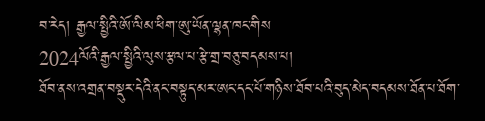བ་རེད། རྒྱལ་སྤྱིའི་ཨོ་ལིམ་ཕིག་ཨུ་ཡོན་ལྷན་ཁང་གིས
2024ལོའི་རྒྱལ་སྤྱིའི་ལུས་རྩལ་པ་རྩེ་གྲ་བཅུ་བདམས་པ།
ཐོབ་ནས་འགྲན་བསྡུར་དེའི་ནང་བསྟུད་མར་ཨང་དང་པོ་གཉིས་ཐོབ་པའི་བུད་མེད་བདམས་ཐོན་པ་ཐོག་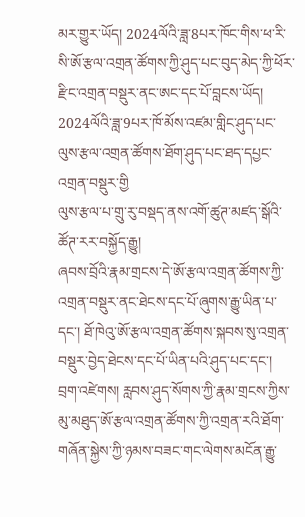མར་གྱུར་ཡོད། 2024ལོའི་ཟླ་8པར་ཁོང་གིས་ཕ་རི་སི་ཨོ་རྩལ་འགྲན་ཚོགས་ཀྱི་ཤུད་པང་བུད་མེད་ཀྱི་ཕོར་རྫིང་འགྲན་བསྡུར་ནང་ཨང་དང་པོ་བླངས་ཡོད། 2024ལོའི་ཟླ་9པར་ཁོ་མོས་འཛམ་གླིང་ཤུད་པང་ལུས་རྩལ་འགྲན་ཚོགས་ཐོག་ཤུད་པང་ཐད་དཔྱང་འགྲན་བསྡུར་གྱི
ལུས་རྩལ་པ་གྲུ་རུ་བསྡད་ནས་འགོ་ཚུཊ་མཛད་སྒོའི་ཚོཊ་རར་བསྐྱོད་རྒྱུ།
ཞབས་བྲོའི་རྣམ་གྲངས་དེ་ཨོ་རྩལ་འགྲན་ཚོགས་ཀྱི་འགྲན་བསྡུར་ནང་ཐེངས་དང་པོ་ཞུགས་རྒྱུ་ཡིན་པ་དང་། ཐོ་ཁེའུ་ཨོ་རྩལ་འགྲན་ཚོགས་སྐབས་སུ་འགྲན་བསྡུར་བྱེད་ཐེངས་དང་པོ་ཡིན་པའི་ཤུད་པང་དང་། བྲག་འཛེགས། རླབས་ཤུད་སོགས་ཀྱི་རྣམ་གྲངས་ཀྱིས་མུ་མཐུད་ཨོ་རྩལ་འགྲན་ཚོགས་ཀྱི་འགྲན་རའི་ཐོག་གཞོན་སྐྱེས་ཀྱི་ཉམས་བཟང་གང་ལེགས་མངོན་རྒྱུ་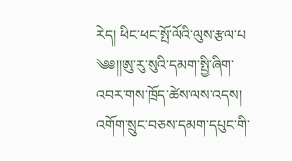རེད། ཕིང་ཕང་སྤོ་ལོའི་ལུས་རྩལ་པ
༄༅།།ཨུ་རུ་སུའི་དམག་སྤྱི་ཞིག་འབར་གས་ཁྲོད་ཚེས་ལས་འདས།
འགོག་སྲུང་བཅས་དམག་དཔུང་གི་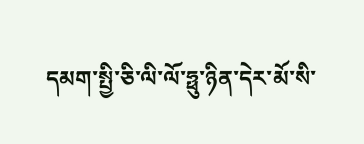དམག་སྤྱི་ཅི་ལི་ལོ་ཧྥུ་ཉིན་དེར་མོ་སི་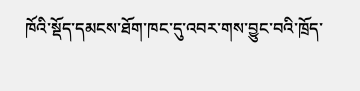ཁོའི་སྡོད་དམངས་ཐོག་ཁང་དུ་འབར་གས་བྱུང་བའི་ཁྲོད་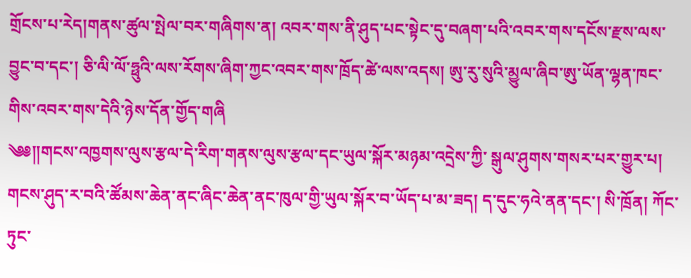གྲོངས་པ་རེད།གནས་ཚུལ་སྤེལ་བར་གཞིགས་ན། འབར་གས་ནི་ཤུད་པང་སྟེང་དུ་བཞག་པའི་འབར་གས་དངོས་རྫས་ལས་བྱུང་བ་དང་། ཅི་ལི་ལོ་ཧྥུའི་ལས་རོགས་ཞིག་ཀྱང་འབར་གས་ཁྲོད་ཚེ་ལས་འདས། ཨུ་རུ་སུའི་མྱུལ་ཞིབ་ཨུ་ཡོན་ལྷན་ཁང་གིས་འབར་གས་དེའི་ཉེས་དོན་གྱོད་གཞི
༄༅།།གངས་འཁྱགས་ལུས་རྩལ་དེ་རིག་གནས་ལུས་རྩལ་དང་ཡུལ་སྐོར་མཉམ་འདྲེས་ཀྱི་ སྒུལ་ཤུགས་གསར་པར་གྱུར་པ།
གངས་ཤུད་ར་བའི་ཚོམས་ཆེན་ནང་ཞིང་ཆེན་ནང་ཁུལ་གྱི་ཡུལ་སྐོར་བ་ཡོད་པ་མ་ཟད། ད་དུང་ཧའེ་ནན་དང་། སི་ཁྲོན། ཀོང་ཏུང་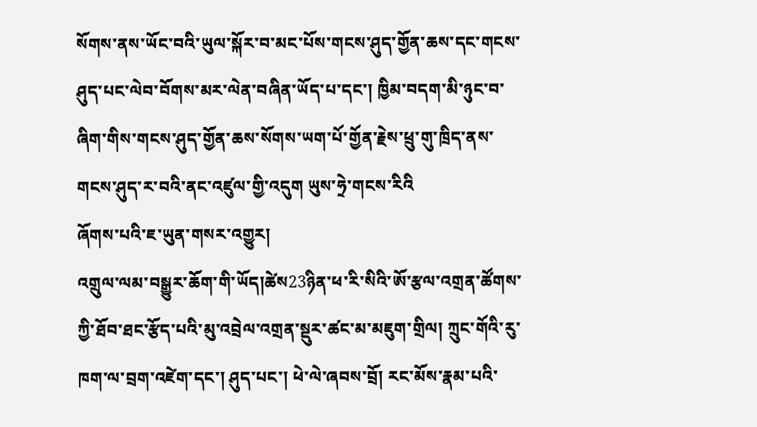སོགས་ནས་ཡོང་བའི་ཡུལ་སྐོར་བ་མང་པོས་གངས་ཤུད་གྱོན་ཆས་དང་གངས་ཤུད་པང་ལེབ་བོགས་མར་ལེན་བཞིན་ཡོད་པ་དང་། ཁྱིམ་བདག་མི་ཉུང་བ་ཞིག་གིས་གངས་ཤུད་གྱོན་ཆས་སོགས་ཡག་པོ་གྱོན་རྗེས་ཕྲུ་གུ་ཁྲིད་ནས་གངས་ཤུད་ར་བའི་ནང་འཛུལ་གྱི་འདུག ཡུས་ཧྲེ་གངས་རིའི
ཞོགས་པའི་ཇ་ཡུན་གསར་འགྱུར།
འགྲུལ་ལམ་བསྒྱུར་ཆོག་གི་ཡོད།ཚེས23ཉིན་ཕ་རི་སིའི་ཨོ་རྩལ་འགྲན་ཚོགས་ཀྱི་ཐོབ་ཐང་རྩོད་པའི་མུ་འབྲེལ་འགྲན་སྡུར་ཚང་མ་མཇུག་གྲིལ། ཀྲུང་གོའི་རུ་ཁག་ལ་བྲག་འཛེག་དང་། ཤུད་པང་། ཕེ་ལེ་ཞབས་བྲོ། རང་མོས་རྣམ་པའི་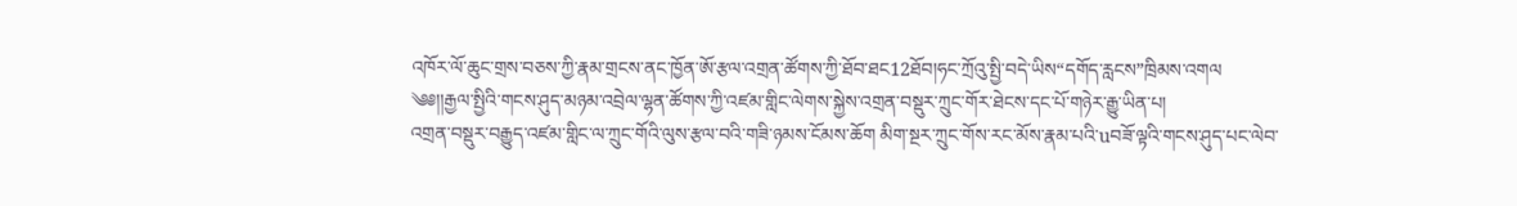འཁོར་ལོ་ཆུང་གྲས་བཅས་ཀྱི་རྣམ་གྲངས་ནང་ཁྱོན་ཨོ་རྩལ་འགྲན་ཚོགས་ཀྱི་ཐོབ་ཐང12ཐོབ།ཧང་ཀྲོའུ་སྤྱི་བདེ་ཡིས“དགོད་རླངས”ཁྲིམས་འགལ
༄༅།།རྒྱལ་སྤྱིའི་གངས་ཤུད་མཉམ་འབྲེལ་ལྷན་ཚོགས་ཀྱི་འཛམ་གླིང་ལེགས་སྐྱེས་འགྲན་བསྡུར་ཀྲུང་གོར་ཐེངས་དང་པོ་གཉེར་རྒྱུ་ཡིན་པ།
འགྲན་བསྡུར་བརྒྱུད་འཛམ་གླིང་ལ་ཀྲུང་གོའི་ལུས་རྩལ་བའི་གཟི་ཉམས་ངོམས་ཆོག མིག་སྔར་ཀྲུང་གོས་རང་མོས་རྣམ་པའི་uབཟོ་ལྟའི་གངས་ཤུད་པང་ལེབ་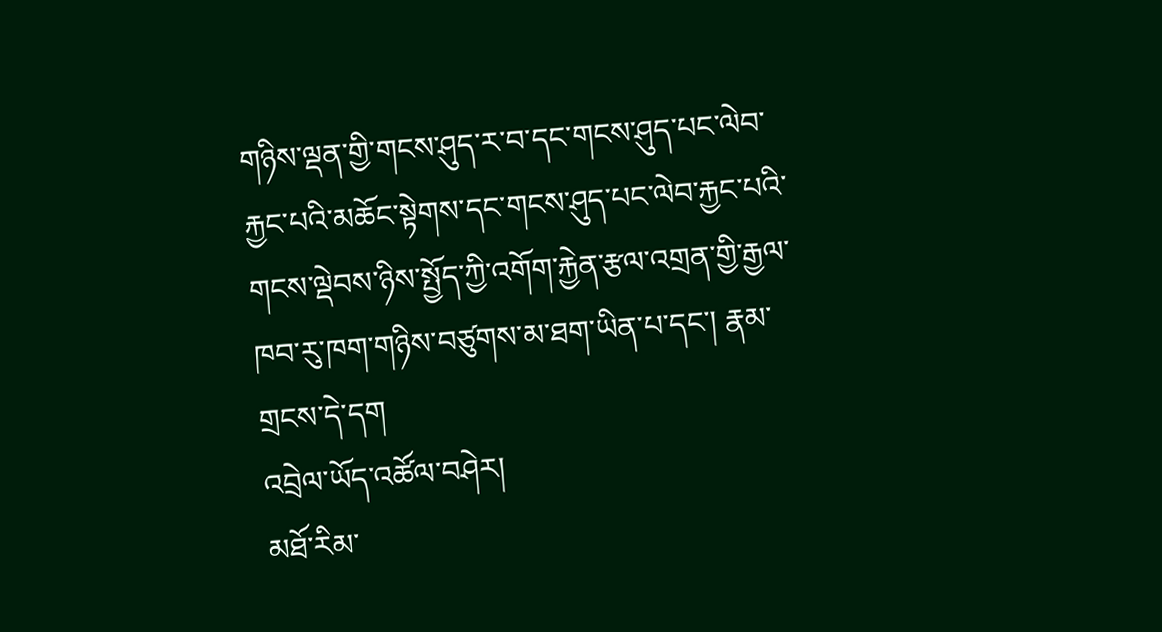གཉིས་ལྡན་གྱི་གངས་ཤུད་ར་བ་དང་གངས་ཤུད་པང་ལེབ་རྐྱང་པའི་མཆོང་སྟེགས་དང་གངས་ཤུད་པང་ལེབ་རྐྱང་པའི་གངས་ལྡེབས་ཉིས་སྤྱོད་ཀྱི་འགོག་རྐྱེན་རྩལ་འགྲན་གྱི་རྒྱལ་ཁབ་རུ་ཁག་གཉིས་བཙུགས་མ་ཐག་ཡིན་པ་དང་། རྣམ་གྲངས་དེ་དག
འབྲེལ་ཡོད་འཚོལ་བཤེར།
མཐོ་རིམ་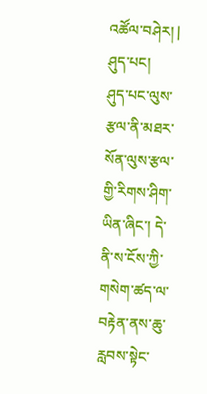འཚོལ་བཤེར། |
ཤུད་པང།
ཤུད་པང་ལུས་རྩལ་ནི་མཐར་སོན་ལུས་རྩལ་གྱི་རིགས་ཤིག་ཡིན་ཞིང་། དེ་ནི་ས་ངོས་ཀྱི་གསེག་ཚད་ལ་བརྟེན་ནས་ཆུ་རླབས་སྟེང་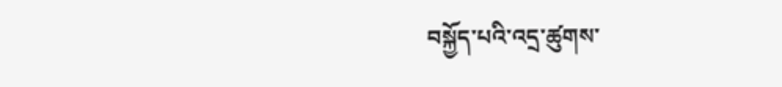བསྐྱོད་པའི་འདྲ་ཚུགས་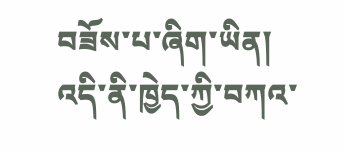བཟོས་པ་ཞིག་ཡིན།
འདི་ནི་ཁྱེད་ཀྱི་བཀའ་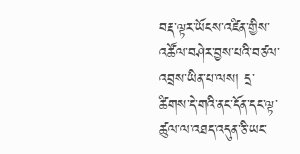བརྡ་ལྟར་ཡོངས་འཛིན་གྱིས་འཚོལ་བཤེར་བྱས་པའི་བཙལ་འབྲས་ཡིན་པ་ལས། དྲ་ཚིགས་དེ་གའི་ནང་དོན་དང་ལྟ་ཚུལ་ལ་འཐད་འདུན་ཅི་ཡང་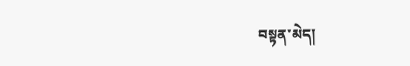བསྟན་མེད།